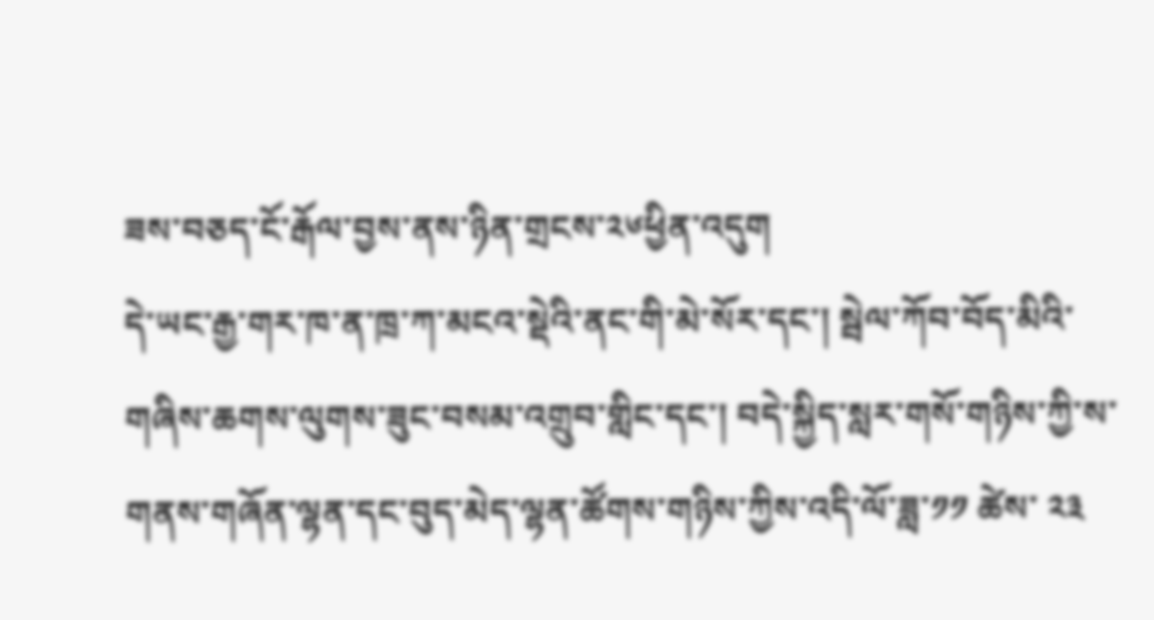ཟས་བཅད་ངོ་རྒོལ་བྱས་ནས་ཉིན་གྲངས་༢༦ཕྱིན་འདུག
དེ་ཡང་རྒྱ་གར་ཁ་ན་ཁྲ་ཀ་མངའ་སྡེའི་ནང་གི་མེ་སོར་དང་། སྦེལ་ཀོབ་བོད་མིའི་གཞིས་ཆགས་ལུགས་ཟུང་བསམ་འགྲུབ་གླིང་དང་། བདེ་སྐྱིད་སླར་གསོ་གཉིས་ཀྱི་ས་གནས་གཞོན་ལྷན་དང་བུད་མེད་ལྷན་ཚོགས་གཉིས་ཀྱིས་འདི་ལོ་ཟླ་༡༡ ཚེས་ ༢༣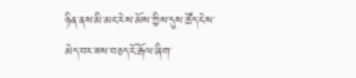ཉིན་ནས་མི་མང་རེས་མོས་ཀྱིས་དུས་ཚོད་ངེས་མེད་བར་ཟས་བཅད་ངོ་རྒོལ་ཞིག་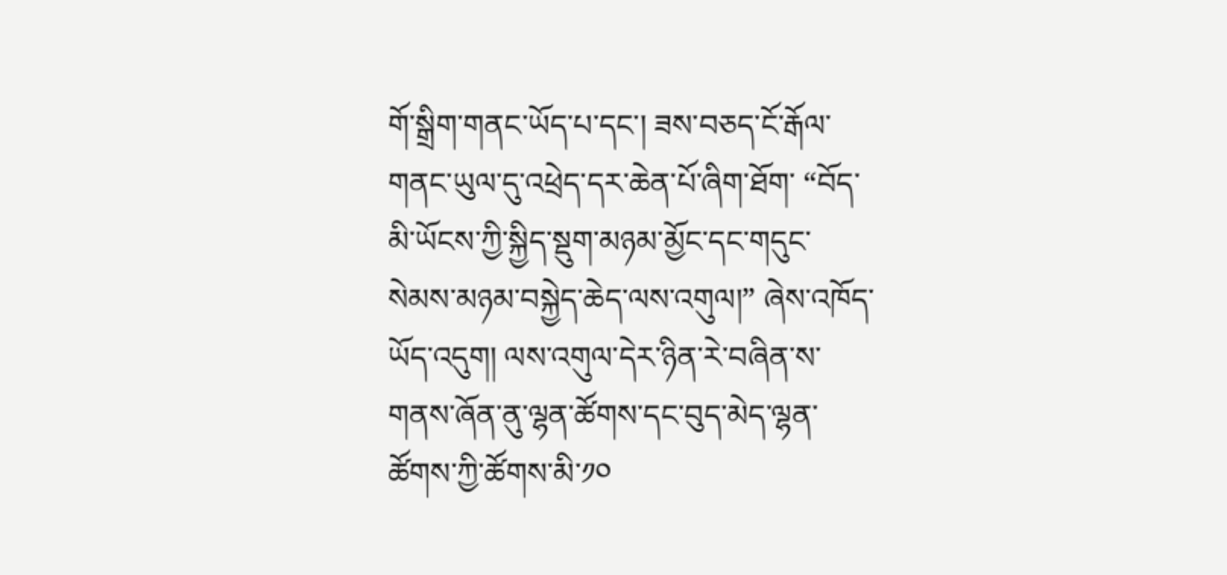གོ་སྒྲིག་གནང་ཡོད་པ་དང་། ཟས་བཅད་ངོ་རྒོལ་གནང་ཡུལ་དུ་འཕྲེད་དར་ཆེན་པོ་ཞིག་ཐོག་ “བོད་མི་ཡོངས་ཀྱི་སྐྱིད་སྡུག་མཉམ་མྱོང་དང་གདུང་སེམས་མཉམ་བསྐྱེད་ཆེད་ལས་འགུལ།” ཞེས་འཁོད་ཡོད་འདུག། ལས་འགུལ་དེར་ཉིན་རེ་བཞིན་ས་གནས་ཞོན་ནུ་ལྷན་ཚོགས་དང་བུད་མེད་ལྷན་ཚོགས་ཀྱི་ཚོགས་མི་༡༠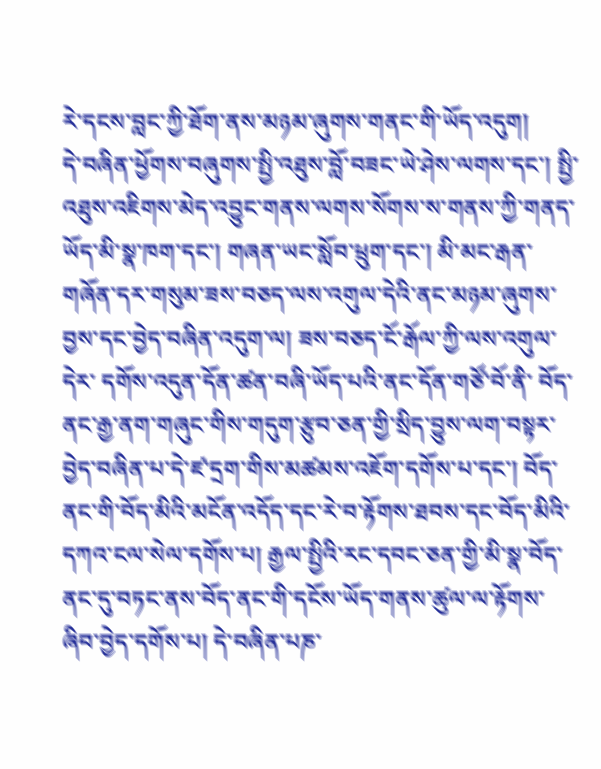རེ་དངས་བླང་ཀྱི་ཐོག་ནས་མཉམ་ཞུགས་གནང་གི་ཡོད་འདུག།
དེ་བཞིན་ཕྱོགས་བཞུགས་སྤྱི་འཐུས་བློ་བཟང་ཡེ་ཤེས་ལགས་དང་། སྤྱི་འཐུས་འཇིགས་མེད་འབྱུང་གནས་ལགས་སོགས་ས་གནས་ཀྱི་གནད་ཡོད་མི་སྣ་ཁག་དང་། གཞན་ཡང་སློབ་ཕྲུག་དང་། མི་མང་རྒན་གཞོན་དར་གསུམ་ཟས་བཅད་ལས་འགུལ་དེའི་ནང་མཉམ་ཞུགས་བྱས་དང་བྱེད་བཞིན་འདུག་ལ། ཟས་བཅད་ངོ་རྒོལ་ཀྱི་ལས་འགུལ་དེར་ དགོས་འདུན་དོན་ཚན་བཞི་ཡོད་པའི་ནང་དོན་གཙོ་བོ་ནི་ བོད་ནང་རྒྱ་ནག་གཞུང་གིས་གདུག་རྩུབ་ཅན་གྱི་སྲིད་བྱུས་ལག་བསྟར་བྱེད་བཞིན་པ་དེ་ཛ་དྲག་གིས་མཚམས་འཇོག་དགོས་པ་དང་། བོད་ནང་གི་བོད་མིའི་མངོན་འདོད་དང་རེ་བ་རྟོགས་ཐབས་དང་བོད་མིའི་དཀའ་ངལ་སེལ་དགོས་པ། རྒྱལ་སྤྱིའི་རང་དབང་ཅན་གྱི་མི་སྣ་བོད་ནང་དུ་བཏང་ནས་བོད་ནང་གི་དངོས་ཡོད་གནས་ཚུལ་ལ་རྟོགས་ཞིབ་བྱེད་དགོས་པ། དེ་བཞིན་པཎ་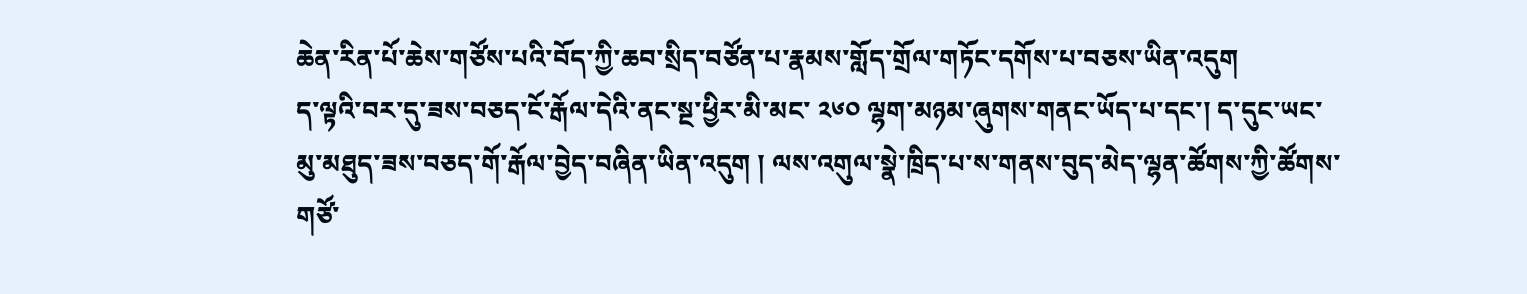ཆེན་རིན་པོ་ཆེས་གཙོས་པའི་བོད་ཀྱི་ཆབ་སྲིད་བཙོན་པ་རྣམས་གློད་གྲོལ་གཏོང་དགོས་པ་བཅས་ཡིན་འདུག
ད་ལྟའི་བར་དུ་ཟས་བཅད་ངོ་རྒོལ་དེའི་ནང་སྔ་ཕྱིར་མི་མང་ ༢༦༠ ལྷག་མཉམ་ཞུགས་གནང་ཡོད་པ་དང་། ད་དུང་ཡང་མུ་མཐུད་ཟས་བཅད་གོ་རྒོལ་བྱེད་བཞིན་ཡིན་འདུག ། ལས་འགུལ་སྣེ་ཁྲིད་པ་ས་གནས་བུད་མེད་ལྷན་ཚོགས་ཀྱི་ཚོགས་གཙོ་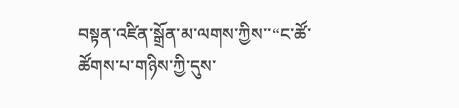བསྟན་འཛིན་སྒྲོན་མ་ལགས་ཀྱིས་་“ང་ཚོ་ཚོགས་པ་གཉིས་ཀྱི་དུས་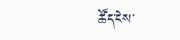ཚོད་ངེས་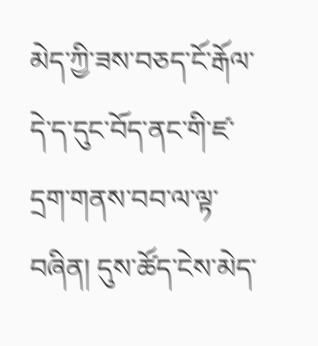མེད་ཀྱི་ཟས་བཅད་ངོ་རྒོལ་དེ་ད་དུང་བོད་ནང་གི་ཛ་དྲག་གནས་བབ་ལ་ལྟ་བཞིན། དུས་ཚོད་ངེས་མེད་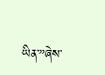ཡིན་”ཞེས་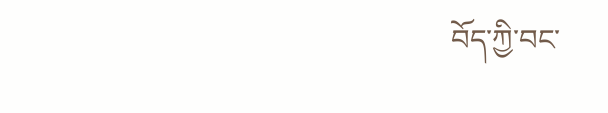བོད་ཀྱི་བང་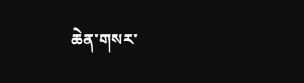ཆེན་གསར་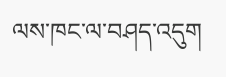ལས་ཁང་ལ་བཤད་འདུག